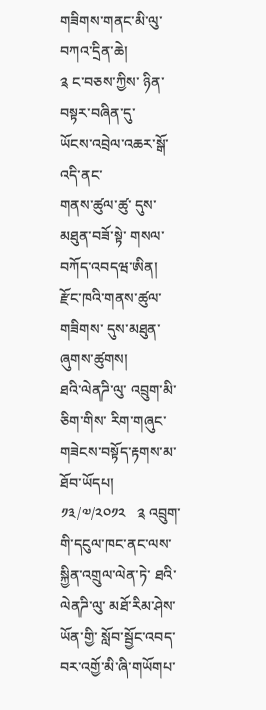གཟིགས་གནང་མི་ལུ་བཀའ་དྲིན་ཆེ།
༉ ང་བཅས་ཀྱིས་ ཉིན་བསྟར་བཞིན་དུ་
ཡོངས་འབྲེལ་འཆར་སྒོ་འདི་ནང་
གནས་ཚུལ་ཚུ་ དུས་མཐུན་བཟོ་སྟེ་ གསལ་བཀོད་འབདཝ་ཨིན།
རྫོང་ཁའི་གནས་ཚུལ་གཟིགས་ དུས་མཐུན་ཞུགས་ཚུགས།
ཐའི་ལེནཌི་ལུ་ འབྲུག་མི་ཅིག་གིས་ རིག་གཞུང་གཟེངས་བསྟོད་རྟགས་མ་ཐོབ་ཡོདཔ།
༡༣/༧/༢༠༡༢   ༉ འབྲུག་གི་དངུལ་ཁང་ནང་ལས་ སྐྱིན་འགྲུལ་ལེན་ཏེ་ ཐའི་ལེནཌི་ལུ་ མཐོ་རིམ་ཤེས་ཡོན་གྱི་ སློབ་སྦྱོང་འབད་བར་འགྱོ་མི་ཞི་གཡོགཔ་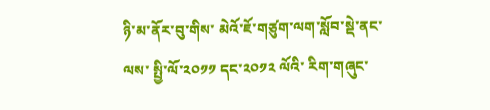ཉི་མ་ནོར་བུ་གིས་ མེའོ་ཇོ་གཙུག་ལག་སློབ་སྡེ་ནང་ལས་ སྤྱི་ལོ་༢༠༡༡ དང་༢༠༡༢ ལོའི་ རིག་གཞུང་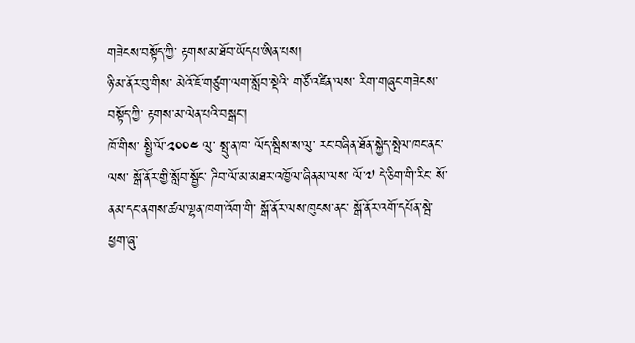གཟེངས་བསྟོད་ཀྱི་ རྟགས་མ་ཐོབ་ཡོདཔ་ཨིན་པས།
ཉི་མ་ནོར་བུ་གིས་ མེའོ་ཇོ་གཙུག་ལག་སློབ་སྡེའི་ གཙོ་འཛིན་ལས་ རིག་གཞུང་གཟེངས་བསྟོད་ཀྱི་ རྟགས་མ་ལེན་པའི་བསྒང་།
ཁོ་གིས་ སྤྱི་ལོ་༢༠༠༤ ལུ་ སྤུ་ན་ཁ་ ལོད་སྦིས་ས་ལུ་ རང་བཞིན་ཐོན་སྐྱེད་སྤེལ་ཁང་ནང་ལས་ སྒོ་ནོར་གྱི་སློབ་སྦྱོང་ ཌིབ་ལོ་མ་མཐར་འཁྱོལ་ཞིནམ་ལས་ ལོ་༧ དེ་ཅིག་གི་རིང་ སོ་ནམ་དང་ནགས་ཚལ་ལྷན་ཁག་འོག་གི་ སྒོ་ནོར་ལས་ཁུངས་ནང་ སྒོ་ནོར་འགོ་དཔོན་སྦེ་ ཕྱག་ཞུ་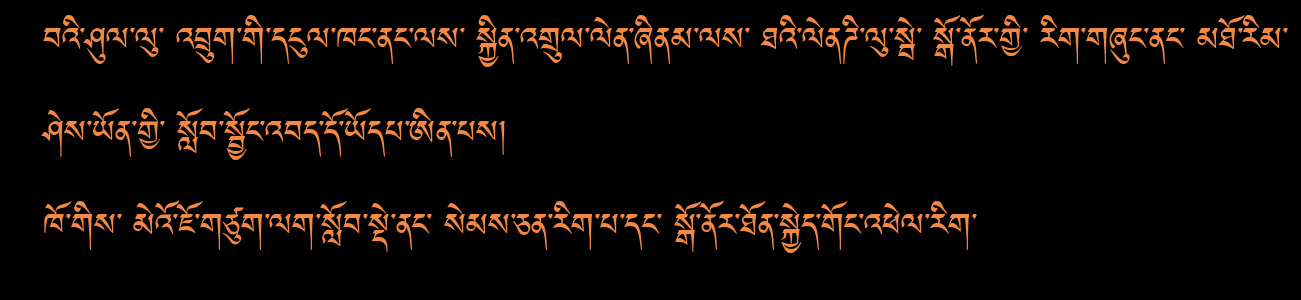བའི་ཤུལ་ལུ་ འབྲུག་གི་དངུལ་ཁང་ནང་ལས་ སྐྱིན་འགྲུལ་ལེན་ཞིནམ་ལས་ ཐའི་ལེནཌི་ལུ་སྦེ་ སྒོ་ནོར་གྱི་ རིག་གཞུང་ནང་ མཐོ་རིམ་ཤེས་ཡོན་གྱི་ སློབ་སྦྱོང་འབད་དོ་ཡོདཔ་ཨིན་པས།
ཁོ་གིས་ མེའོ་ཇོ་གཙུག་ལག་སློབ་སྡེ་ནང་ སེམས་ཅན་རིག་པ་དང་ སྒོ་ནོར་ཐོན་སྐྱེད་གོང་འཕེལ་རིག་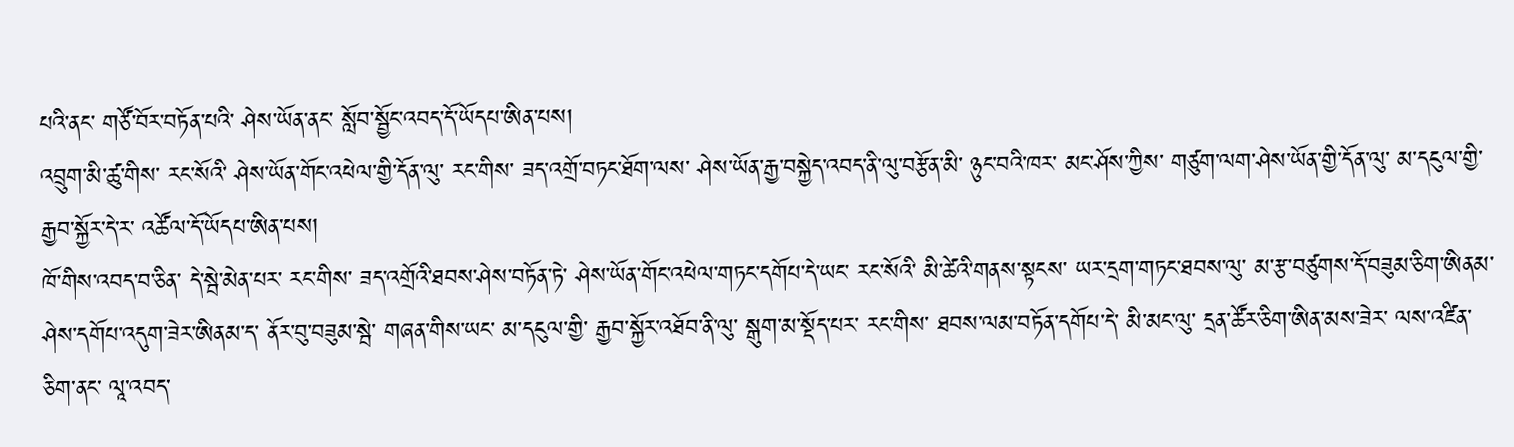པའི་ནང་ གཙོ་བོར་བཏོན་པའི་ ཤེས་ཡོན་ནང་ སློབ་སྦྱོང་འབད་དོ་ཡོདཔ་ཨིན་པས།
འབྲུག་མི་ཚུ་གིས་ རང་སོའི་ ཤེས་ཡོན་གོང་འཕེལ་གྱི་དོན་ལུ་ རང་གིས་ ཟད་འགྲོ་བཏང་ཐོག་ལས་ ཤེས་ཡོན་རྒྱ་བསྐྱེད་འབད་ནི་ལུ་བརྩོན་མི་ ཉུང་བའི་ཁར་ མང་ཤོས་ཀྱིས་ གཙུག་ལག་ཤེས་ཡོན་གྱི་དོན་ལུ་ མ་དངུལ་གྱི་ རྒྱབ་སྐྱོར་དེ་ར་ འཚོལ་དོ་ཡོདཔ་ཨིན་པས།
ཁོ་གིས་འབད་བ་ཅིན་ དེ་སྦེ་མེན་པར་ རང་གིས་ ཟད་འགྲོའི་ཐབས་ཤེས་བཏོན་ཏེ་ ཤེས་ཡོན་གོང་འཕེལ་གཏང་དགོཔ་དེ་ཡང་ རང་སོའི་ མི་ཚེའི་གནས་སྟངས་ ཡར་དྲག་གཏང་ཐབས་ལུ་ མ་རྩ་བཙུགས་དོ་བཟུམ་ཅིག་ཨིནམ་ ཤེས་དགོཔ་འདུག་ཟེར་ཨིནམ་ད་ ནོར་བུ་བཟུམ་སྦེ་ གཞན་གིས་ཡང་ མ་དངུལ་གྱི་ རྒྱབ་སྐྱོར་འཐོབ་ནི་ལུ་ སྒུག་མ་སྡོད་པར་ རང་གིས་ ཐབས་ལམ་བཏོན་དགོཔ་དེ་ མི་མང་ལུ་ དྲན་ཚོར་ཅིག་ཨིན་མས་ཟེར་ ལས་འཛིན་ཅིག་ནང་ ལཱ་འབད་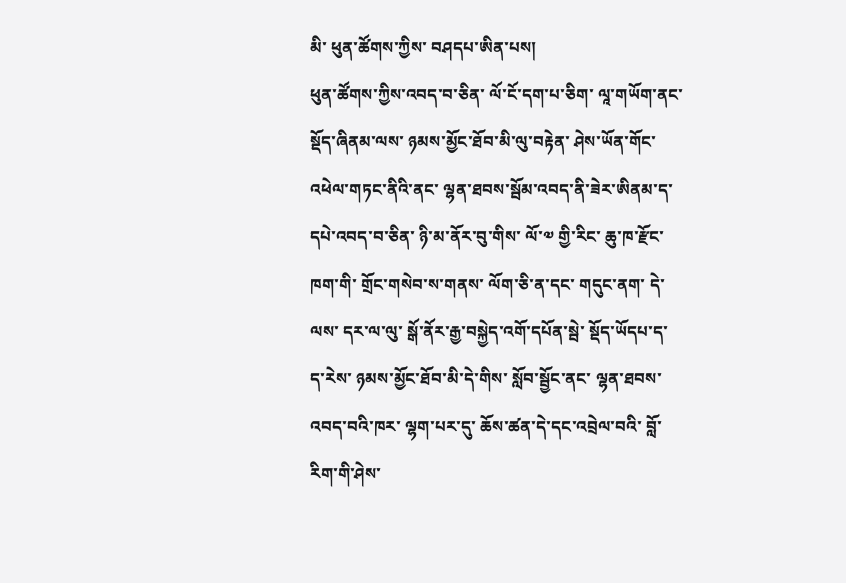མི་ ཕུན་ཚོགས་ཀྱིས་ བཤདཔ་ཨིན་པས།
ཕུན་ཚོགས་ཀྱིས་འབད་བ་ཅིན་ ལོ་ངོ་དག་པ་ཅིག་ ལཱ་གཡོག་ནང་སྡོད་ཞིནམ་ལས་ ཉམས་མྱོང་ཐོབ་མི་ལུ་བརྟེན་ ཤེས་ཡོན་གོང་འཕེལ་གཏང་ནིའི་ནང་ ལྷན་ཐབས་སྦོམ་འབད་ནི་ཟེར་ཨིནམ་ད་ དཔེ་འབད་བ་ཅིན་ ཉི་མ་ནོར་བུ་གིས་ ལོ་༧ གྱི་རིང་ ཆུ་ཁ་རྫོང་ཁག་གི་ གྲོང་གསེབ་ས་གནས་ ལོག་ཅི་ན་དང་ གདུང་ནག་ དེ་ལས་ དར་ལ་ལུ་ སྒོ་ནོར་རྒྱ་བསྐྱེད་འགོ་དཔོན་སྦེ་ སྡོད་ཡོདཔ་ད་ ད་རེས་ ཉམས་མྱོང་ཐོབ་མི་དེ་གིས་ སློབ་སྦྱོང་ནང་ ལྷན་ཐབས་འབད་བའི་ཁར་ ལྷག་པར་དུ་ ཆོས་ཚན་དེ་དང་འབྲེལ་བའི་ བློ་རིག་གི་ཤེས་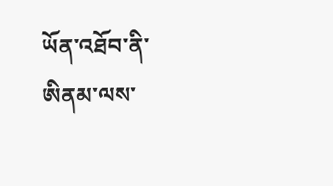ཡོན་འཐོབ་ནི་ཨིནམ་ལས་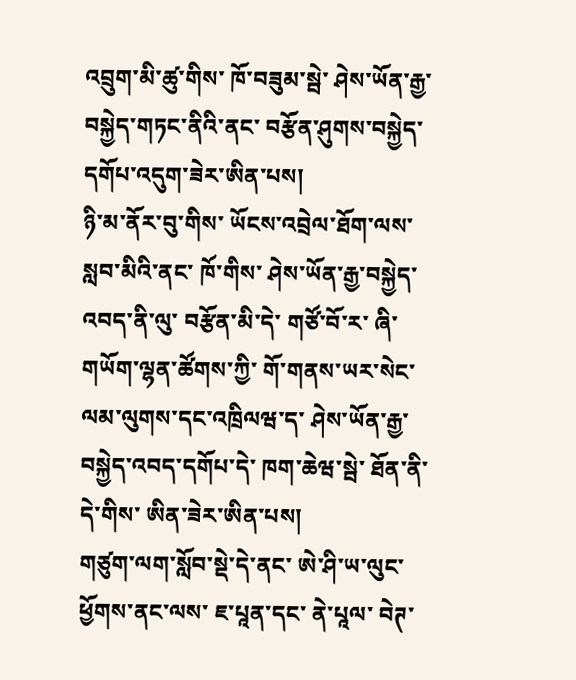འབྲུག་མི་ཚུ་གིས་ ཁོ་བཟུམ་སྦེ་ ཤེས་ཡོན་རྒྱ་བསྐྱེད་གཏང་ནིའི་ནང་ བརྩོན་ཤུགས་བསྐྱེད་དགོཔ་འདུག་ཟེར་ཨིན་པས།
ཉི་མ་ནོར་བུ་གིས་ ཡོངས་འབྲེལ་ཐོག་ལས་ སླབ་མིའི་ནང་ ཁོ་གིས་ ཤེས་ཡོན་རྒྱ་བསྐྱེད་འབད་ནི་ལུ་ བརྩོན་མི་དེ་ གཙོ་བོ་ར་ ཞི་གཡོག་ལྷན་ཚོགས་ཀྱི་ གོ་གནས་ཡར་སེང་ལམ་ལུགས་དང་འཁྲིལཝ་ད་ ཤེས་ཡོན་རྒྱ་བསྐྱེད་འབད་དགོཔ་དེ་ ཁག་ཆེཝ་སྦེ་ ཐོན་ནི་དེ་གིས་ ཨིན་ཟེར་ཨིན་པས།
གཙུག་ལག་སློབ་སྡེ་དེ་ནང་ ཨེ་ཤི་ཡ་ལུང་ཕྱོགས་ནང་ལས་ ཇ་པཱན་དང་ ནེ་པཱལ་ བེཊ་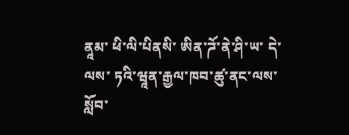ནཱམ་ ཕི་ལི་པིནསི་ ཨིན་ཌོ་ནེ་ཤི་ཡ་ དེ་ལས་ ཏའི་ཝཱན་རྒྱལ་ཁབ་ཚུ་ནང་ལས་ སློབ་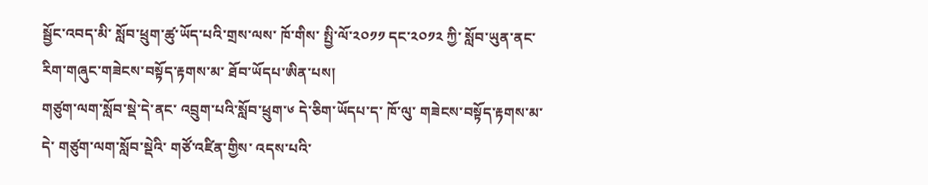སྦྱོང་འབད་མི་ སློབ་ཕྲུག་ཚུ་ཡོད་པའི་གྲས་ལས་ ཁོ་གིས་ སྤྱི་ལོ་༢༠༡༡ དང་༢༠༡༢ ཀྱི་ སློབ་ཡུན་ནང་ རིག་གཞུང་གཟེངས་བསྟོད་རྟགས་མ་ ཐོབ་ཡོདཔ་ཨིན་པས།
གཙུག་ལག་སློབ་སྡེ་དེ་ནང་ འབྲུག་པའི་སློབ་ཕྲུག་༦ དེ་ཅིག་ཡོདཔ་ད་ ཁོ་ལུ་ གཟེངས་བསྟོད་རྟགས་མ་དེ་ གཙུག་ལག་སློབ་སྡེའི་ གཙོ་འཛིན་གྱིས་ འདས་པའི་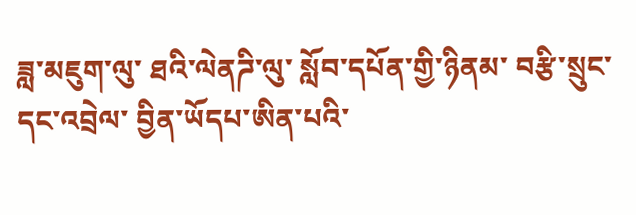ཟླ་མཇུག་ལུ་ ཐའི་ལེནཌི་ལུ་ སློབ་དཔོན་གྱི་ཉིནམ་ བརྩི་སྲུང་དང་འབྲེལ་ བྱིན་ཡོདཔ་ཨིན་པའི་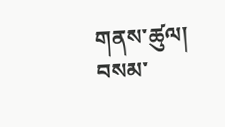གནས་ཚུལ།
བསམ་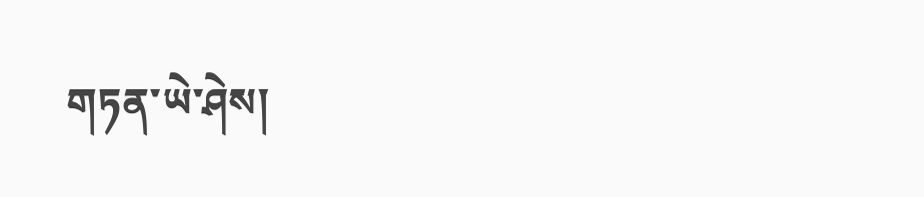གཏན་ཡེ་ཤེས།